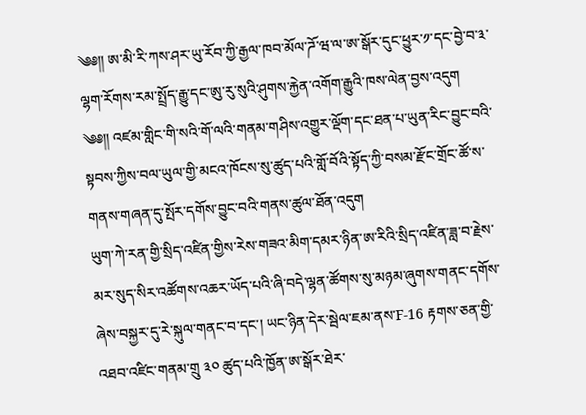༄༅།། ཨ་མི་རི་ཀས་ཤར་ཡུ་རོབ་ཀྱི་རྒྱལ་ཁབ་མོལ་ཌོ་ཝ་ལ་ཨ་སྒོར་དུང་ཕྱུར་༡་དང་བྱེ་བ་༣་ལྷག་རོགས་རམ་སྤྲོད་རྒྱུ་དང་ཨུ་རུ་སུའི་ཤུགས་རྐྱེན་འགོག་རྒྱུའི་ཁས་ལེན་བྱས་འདུག
༄༅།། འཛམ་གླིང་གི་སའི་གོ་ལའི་གནམ་གཤིས་འགྱུར་ལྡོག་དང་ཐན་པ་ཡུན་རིང་བྱུང་བའི་སྟབས་ཀྱིས་བལ་ཡུལ་གྱི་མངའ་ཁོངས་སུ་ཚུད་པའི་གློ་བོའི་སྟོད་ཀྱི་བསམ་རྫོང་གྲོང་ཚོ་ས་གནས་གཞན་དུ་སྤོར་དགོས་བྱུང་བའི་གནས་ཚུལ་ཐོན་འདུག
ཡུག་ཀེ་རན་གྱི་སྲིད་འཛིན་གྱིས་རེས་གཟའ་མིག་དམར་ཉིན་ཨ་རིའི་སྲིད་འཛིན་ཟླ་བ་རྗེས་མར་སུད་སིར་འཚོགས་འཆར་ཡོད་པའི་ཞི་བདེ་ལྷན་ཚོགས་སུ་མཉམ་ཞུགས་གནང་དགོས་ཞེས་བསྐྱར་དུ་རེ་སྐུལ་གནང་བ་དང་། ཡང་ཉིན་དེར་སྦེལ་ཇམ་ནས་F-16 རྟགས་ཅན་གྱི་འཐབ་འཛིང་གནམ་གྲུ ༣༠ ཚུད་པའི་ཁྱོན་ཨ་སྒོར་ཐེར་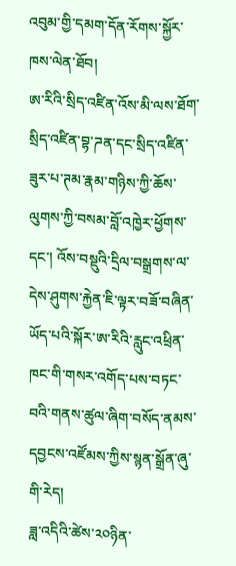འབུམ་གྱི་དམག་དོན་རོགས་སྐྱོར་ཁས་ལེན་ཐོབ།
ཨ་རིའི་སྲིད་འཛིན་འོས་མི་ལས་ཐོག་སྲིད་འཛིན་བྷ་ཌན་དང་སྲིད་འཛིན་ཟུར་པ་ཊམ་རྣམ་གཉིས་ཀྱི་ཆོས་ལུགས་ཀྱི་བསམ་བློ་འཁྱེར་ཕྱོགས་དང་། འོས་བསྡུའི་དྲིལ་བསྒྲགས་ལ་དེས་ཤུགས་རྐྱེན་ཇི་ལྟར་བཟོ་བཞིན་ཡོད་པའི་སྐོར་ཨ་རིའི་རླུང་འཕྲིན་ཁང་གི་གསར་འགོད་པས་བཏང་བའི་གནས་ཚུལ་ཞིག་བསོད་ནམས་དབྱངས་འཛོམས་ཀྱིས་སྙན་སྒྲོན་ཞུ་གི་རེད།
ཟླ་འདིའི་ཚེས་༢༠ཉིན་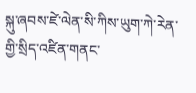སྐུ་ཞབས་ཛེ་ལེན་སི་ཀིས་ཡུག་ཀེ་རེན་གྱི་སྲིད་འཛིན་གནང་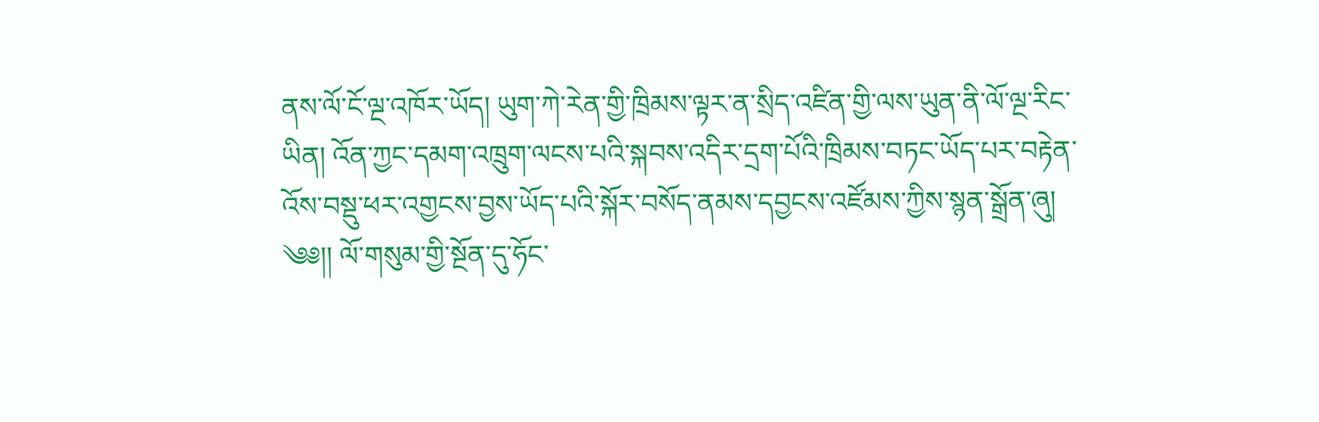ནས་ལོ་ངོ་ལྔ་འཁོར་ཡོད། ཡུག་ཀེ་རེན་གྱི་ཁྲིམས་ལྟར་ན་སྲིད་འཛིན་གྱི་ལས་ཡུན་ནི་ལོ་ལྔ་རིང་ཡིན། འོན་ཀྱང་དམག་འཁྲུག་ལངས་པའི་སྐབས་འདིར་དྲག་པོའི་ཁྲིམས་བཏང་ཡོད་པར་བརྟེན་འོས་བསྡུ་ཕར་འགྱངས་བྱས་ཡོད་པའི་སྐོར་བསོད་ནམས་དབྱངས་འཛོམས་ཀྱིས་སྙན་སྒྲོན་ཞུ།
༄༅།། ལོ་གསུམ་གྱི་སྔོན་དུ་ཧོང་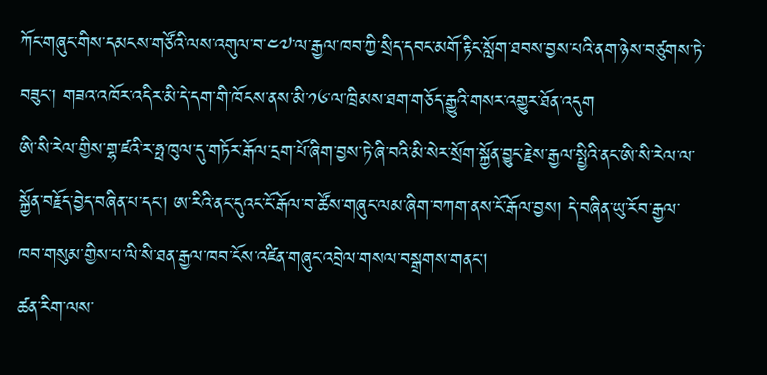ཀོང་གཞུང་གིས་དམངས་གཙོའི་ལས་འགུལ་བ་༤༧་ལ་རྒྱལ་ཁབ་ཀྱི་སྲིད་དབང་མགོ་རྟིང་སློག་ཐབས་བྱས་པའི་ནག་ཉེས་བཙུགས་ཏེ་བཟུང་། གཟའ་འཁོར་འདིར་མི་དེ་དག་གི་ཁོངས་ནས་མི་༡༦་ལ་ཁྲིམས་ཐག་གཅོད་རྒྱུའི་གསར་འགྱུར་ཐོན་འདུག
ཨི་སི་རེལ་གྱིས་གྷ་ཛའི་ར་ཧྥ་ཁུལ་དུ་གཏོར་རྒོལ་དྲག་པོ་ཞིག་བྱས་ཏེ་ཞི་བའི་མི་སེར་སྲོག་སྐྱོན་བྱུང་རྗེས་རྒྱལ་སྤྱིའི་ནང་ཨི་སི་རེལ་ལ་སྐྱོན་བརྗོད་བྱེད་བཞིན་པ་དང་། ཨ་རིའི་ནང་དུའང་ངོ་རྒོལ་བ་ཚོས་གཞུང་ལམ་ཞིག་བཀག་ནས་ངོ་རྒོལ་བྱས། དེ་བཞིན་ཡུ་རོབ་རྒྱལ་ཁབ་གསུམ་གྱིས་པ་ལི་སི་ཐན་རྒྱལ་ཁབ་ངོས་འཛིན་གཞུང་འབྲེལ་གསལ་བསྒྲགས་གནང།
ཚན་རིག་ལས་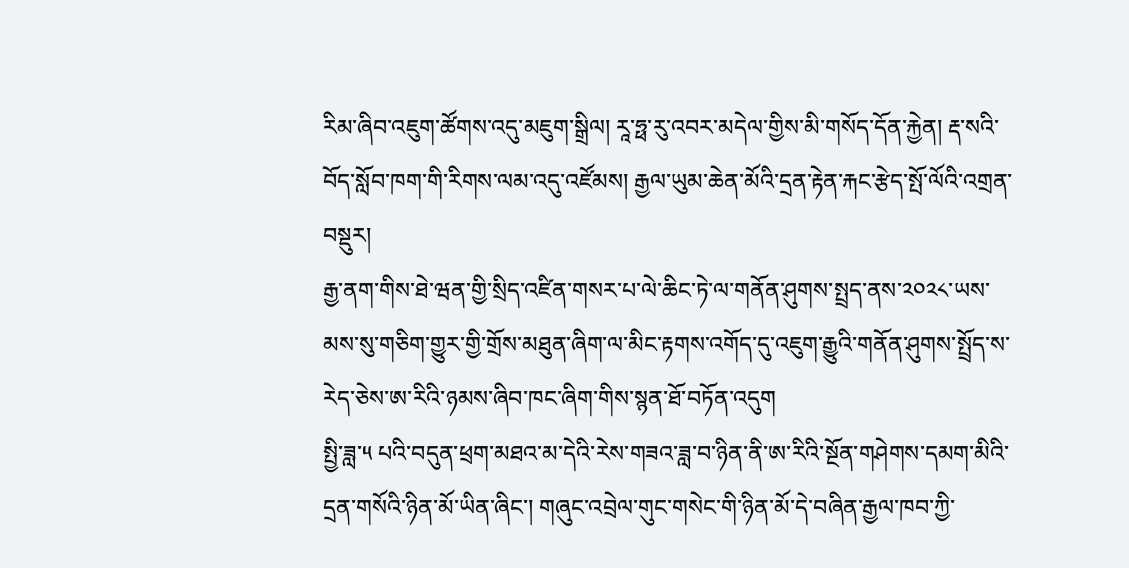རིམ་ཞིབ་འཇུག་ཚོགས་འདུ་མཇུག་སྒྲིལ། རཱ་ཧྥ་རུ་འབར་མདེལ་གྱིས་མི་གསོད་དོན་རྐྱེན། རྡ་སའི་བོད་སློབ་ཁག་གི་རིགས་ལམ་འདུ་འཛོམས། རྒྱལ་ཡུམ་ཆེན་མོའི་དྲན་རྟེན་རྐང་རྩེད་སྤོ་ལོའི་འགྲན་བསྡུར།
རྒྱ་ནག་གིས་ཐེ་ཝན་གྱི་སྲིད་འཛིན་གསར་པ་ལེ་ཆིང་ཏེ་ལ་གནོན་ཤུགས་སྤྲད་ནས་༢༠༢༨་ཡས་མས་སུ་གཅིག་གྱུར་གྱི་གྲོས་མཐུན་ཞིག་ལ་མིང་རྟགས་འགོད་དུ་འཇུག་རྒྱུའི་གནོན་ཤུགས་སྤྲོད་ས་རེད་ཅེས་ཨ་རིའི་ཉམས་ཞིབ་ཁང་ཞིག་གིས་སྙན་ཐོ་བཏོན་འདུག
སྤྱི་ཟླ་༥ པའི་བདུན་ཕྲག་མཐའ་མ་དེའི་རེས་གཟའ་ཟླ་བ་ཉིན་ནི་ཨ་རིའི་སྔོན་གཤེགས་དམག་མིའི་དྲན་གསོའི་ཉིན་མོ་ཡིན་ཞིང་། གཞུང་འབྲེལ་གུང་གསེང་གི་ཉིན་མོ་དེ་བཞིན་རྒྱལ་ཁབ་ཀྱི་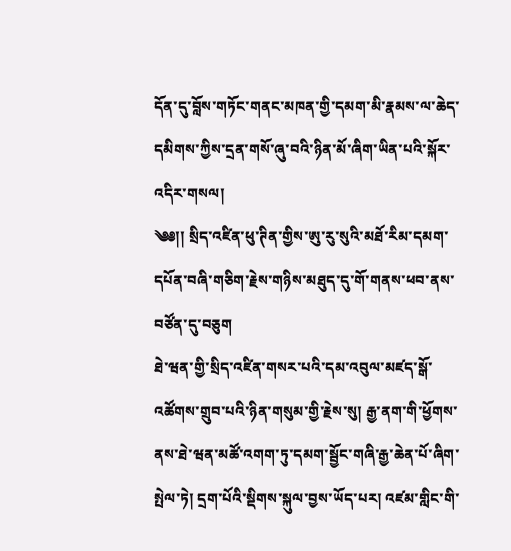དོན་དུ་བློས་གཏོང་གནང་མཁན་གྱི་དམག་མི་རྣམས་ལ་ཆེད་དམིགས་ཀྱིས་དྲན་གསོ་ཞུ་བའི་ཉིན་མོ་ཞིག་ཡིན་པའི་སྐོར་འདིར་གསལ།
༄༅།། སྲིད་འཛིན་ཕུ་ཊིན་གྱིས་ཨུ་རུ་སུའི་མཐོ་རིམ་དམག་དཔོན་བཞི་གཅིག་རྗེས་གཉིས་མཐུད་དུ་གོ་གནས་ཕབ་ནས་བཙོན་དུ་བཅུག
ཐེ་ཝན་གྱི་སྲིད་འཛིན་གསར་པའི་དམ་འབུལ་མཛད་སྒོ་འཚོགས་གྲུབ་པའི་ཉིན་གསུམ་གྱི་རྗེས་སུ། རྒྱ་ནག་གི་ཕྱོགས་ནས་ཐེ་ཝན་མཚོ་འགག་ཏུ་དམག་སྦྱོང་གཞི་རྒྱ་ཆེན་པོ་ཞིག་སྤེལ་ཏེ། དྲག་པོའི་སྡིགས་སྐུལ་བྱས་ཡོད་པར། འཛམ་གླིང་གི་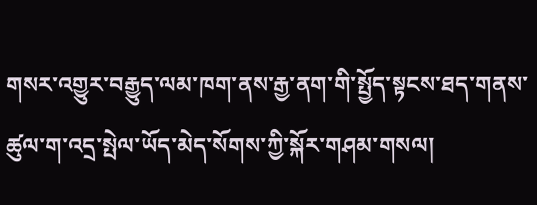གསར་འགྱུར་བརྒྱུད་ལམ་ཁག་ནས་རྒྱ་ནག་གི་སྤྱོད་སྟངས་ཐད་གནས་ཚུལ་ག་འདྲ་སྤེལ་ཡོད་མེད་སོགས་ཀྱི་སྐོར་གཤམ་གསལ།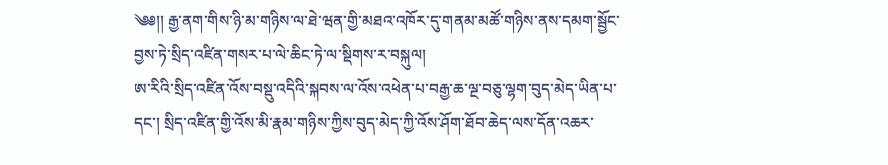༄༅།། རྒྱ་ནག་གིས་ཉི་མ་གཉིས་ལ་ཐེ་ཝན་གྱི་མཐའ་འཁོར་དུ་གནམ་མཚོ་གཉིས་ནས་དམག་སྦྱོང་བྱས་ཏེ་སྲིད་འཛིན་གསར་པ་ལེ་ཆིང་ཏེ་ལ་སྡིགས་ར་བསྐུལ།
ཨ་རིའི་སྲིད་འཛིན་འོས་བསྡུ་འདིའི་སྐབས་ལ་འོས་འཕེན་པ་བརྒྱ་ཆ་ལྔ་བཅུ་ལྷག་བུད་མེད་ཡིན་པ་དང་། སྲིད་འཛིན་གྱི་འོས་མི་རྣམ་གཉིས་ཀྱིས་བུད་མེད་ཀྱི་འོས་ཤོག་ཐོབ་ཆེད་ལས་དོན་འཆར་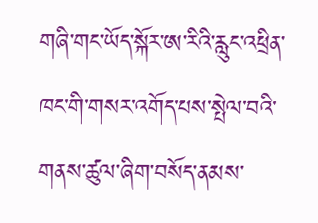གཞི་གང་ཡོད་སྐོར་ཨ་རིའི་རླུང་འཕྲིན་ཁང་གི་གསར་འགོད་པས་སྤེལ་བའི་གནས་ཚུལ་ཞིག་བསོད་ནམས་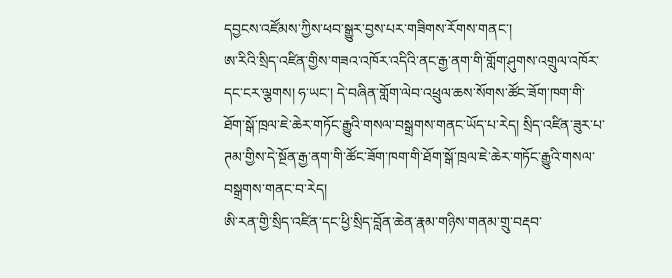དབྱངས་འཛོམས་ཀྱིས་ཕབ་སྒྱུར་བྱས་པར་གཟིགས་རོགས་གནང་།
ཨ་རིའི་སྲིད་འཛིན་གྱིས་གཟའ་འཁོར་འདིའི་ནང་རྒྱ་ནག་གི་གློག་ཤུགས་འགྲུལ་འཁོར་དང་ངར་ལྕགས། ཧ་ཡང་། དེ་བཞིན་གློག་ལེབ་འཕྲུལ་ཆས་སོགས་ཚོང་ཟོག་ཁག་གི་ཐོག་སྒོ་ཁྲལ་ཇེ་ཆེར་གཏོང་རྒྱུའི་གསལ་བསྒྲགས་གནང་ཡོད་པ་རེད། སྲིད་འཛིན་ཟུར་པ་ཊམ་གྱིས་དེ་སྔོན་རྒྱ་ནག་གི་ཚོང་ཟོག་ཁག་གི་ཐོག་སྒོ་ཁྲལ་ཇེ་ཆེར་གཏོང་རྒྱུའི་གསལ་བསྒྲགས་གནང་བ་རེད།
ཨི་རན་གྱི་སྲིད་འཛིན་དང་ཕྱི་སྲིད་བློན་ཆེན་རྣམ་གཉིས་གནམ་གྲུ་བརྡབ་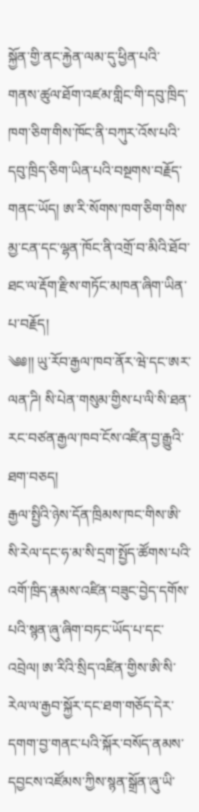སྐྱོན་གྱི་ནང་རྐྱེན་ལམ་དུ་ཕྱིན་པའི་གནས་ཚུལ་ཐོག་འཛམ་གླིང་གི་དབུ་ཁྲིད་ཁག་ཅིག་གིས་ཁོང་ནི་བཀུར་འོས་པའི་དབུ་ཁྲིད་ཅིག་ཡིན་པའི་བསྔགས་བརྗོད་གནང་ཡོད། ཨ་རི་སོགས་ཁག་ཅིག་གིས་མྱ་ངན་དང་ལྷན་ཁོང་ནི་འགྲོ་བ་མིའི་ཐོབ་ཐང་ལ་རྡོག་རྫིས་གཏོང་མཁན་ཞིག་ཡིན་པ་བརྗོད།
༄༅།། ཡུ་རོབ་རྒྱལ་ཁབ་ནོར་ཝེ་དང་ཨར་ལན་ཌི། སི་པེན་གསུམ་གྱིས་པ་ལི་སི་ཐན་རང་བཙན་རྒྱལ་ཁབ་ངོས་འཛིན་བྱ་རྒྱུའི་ཐག་བཅད།
རྒྱལ་སྤྱིའི་ཉེས་དོན་ཁྲིམས་ཁང་གིས་ཨི་སི་རེལ་དང་ཧ་མ་སི་དྲག་སྤྱོད་ཚོགས་པའི་འགོ་ཁྲིད་རྣམས་འཛིན་བཟུང་བྱེད་དགོས་པའི་སྙན་ཞུ་ཞིག་བཏང་ཡོད་པ་དང་འབྲེལ། ཨ་རིའི་སྲིད་འཛིན་གྱིས་ཨི་སི་རེལ་ལ་རྒྱབ་སྐྱོར་དང་ཐག་གཅོད་དེར་དགག་བྱ་གནང་པའི་སྐོར་བསོད་ནམས་དབྱངས་འཛོམས་ཀྱིས་སྙན་སྒྲོན་ཞུ་ཡི་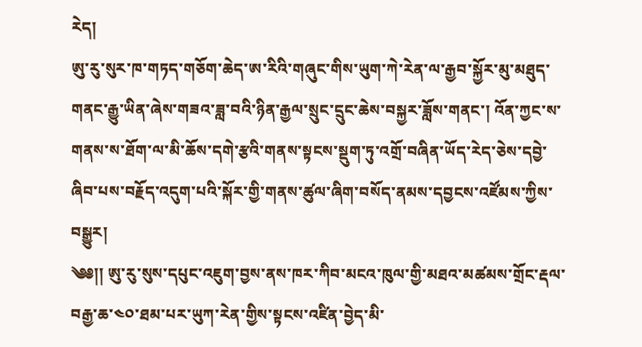རེད།
ཨུ་རུ་སུར་ཁ་གཏད་གཅོག་ཆེད་ཨ་རིའི་གཞུང་གིས་ཡུག་ཀེ་རེན་ལ་རྒྱབ་སྐྱོར་མུ་མཐུད་གནང་རྒྱུ་ཡིན་ཞེས་གཟའ་ཟླ་བའི་ཉིན་རྒྱལ་སྲུང་དྲུང་ཆེས་བསྐྱར་ཟློས་གནང་། འོན་ཀྱང་ས་གནས་ས་ཐོག་ལ་མི་ཆོས་དགེ་རྩའི་གནས་སྟངས་སྡུག་ཏུ་འགྲོ་བཞིན་ཡོད་རེད་ཅེས་དབྱེ་ཞིབ་པས་བརྗོད་འདུག་པའི་སྐོར་གྱི་གནས་ཚུལ་ཞིག་བསོད་ནམས་དབྱངས་འཛོམས་ཀྱིས་བསྒྱུར།
༄༅།། ཨུ་རུ་སུས་དཔུང་འཇུག་བྱས་ནས་ཁར་ཀིབ་མངའ་ཁུལ་གྱི་མཐའ་མཚམས་གྲོང་རྡལ་བརྒྱ་ཆ་༤༠་ཐམ་པར་ཡུཀ་རེན་གྱིས་སྟངས་འཛིན་བྱེད་མི་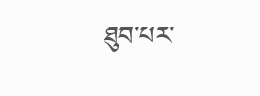ཐུབ་པར་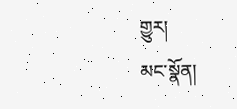གྱུར།
མང་སྣོན།